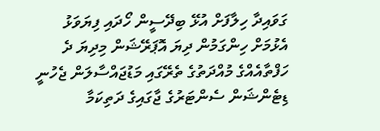ގަވައިދާ ހިލާފަށް އުޅޭ ބިދޭސީން ހޯދައި ފިޔަވަޅު އެޅުމަށް ހިންގަމުން ދިޔަ އޮޕަރޭޝަން މިދިޔަ ދެ ހަފްތާއެއްގެ މުއްދަތުގެ ތެރޭގައި މަޑުޖައްސާލަން ޖެހުނީ ޑިޓެންޝަން ސެންޓަރުގެ ޖާގައިގެ ދަތިކަމާ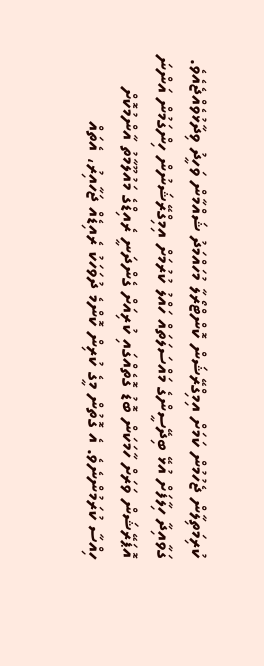ކުރިމަތިލާން ޖެހުމުން ކަމަށް އިމިގްރޭޝަން ކޮންޓްރޯލާ މުހައްމަދު ޝައްމާން ވަހީދު ވިދާޅުވެއްޖެއެވެ.
ގަވާއިދާ ހިލާފަށް އުޅޭ ބިދޭސީންގެ މައްސަލަތައް ހައްލު ކުރުމަށް އިމިގްރޭޝަނުން ހިންގަމުން އަންނަ އޮޕަރޭޝަން ވަރަށް ހާމަކަން ބޮޑު ގޮތެއްގައި ކުރިއަށް ގެންދަނީ ރެއިޑްގެ މައުލޫމާތު އާންމުކޮށް ހިއްސާ ކުރަމުންނެވެ. އެ ގޮތުން މީގެ ކުރިން ކޮންމެ ދުވަހަކު ރެއިޑެއް ޖަހާއިރު، އެތައް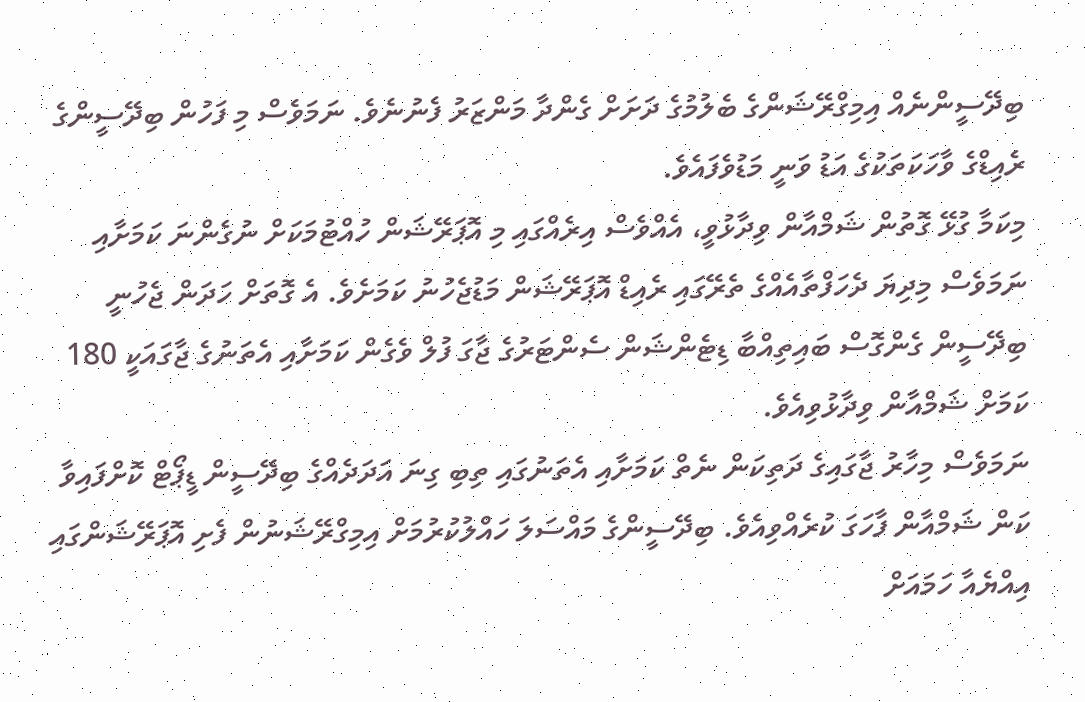ބިދޭސީންނެއް އިމިގްރޭޝަންގެ ބެލުމުގެ ދަށަށް ގެންދާ މަންޒަރު ފެނުނެވެ. ނަމަވެސް މި ފަހުން ބިދޭސީންގެ ރެއިޑްގެ ވާހަކަތަކުގެ އަޑު ވަނީ މަޑުވެފައެވެ.
މިކަމާ ގުޅޭ ގޮތުން ޝަމްއާން ވިދާޅުވީ، އެއްވެސް އިރެއްގައި މި އޮޕަރޭޝަން ހުއްޓުމަކަށް ނުގެންނަ ކަމަށާއި ނަމަވެސް މިދިޔަ ދެހަފްތާއެއްގެ ތެރޭގައި ރެއިޑް އޮޕަރޭޝަން މަޑުޖެހުނު ކަމަށެވެ. އެ ގޮތަށް ހަދަން ޖެހުނީ ބިދޭސީން ގެންގޮސް ބައިތިއްބާ ޑިޓެންޝަން ސެންޓަރުގެ ޖާގަ ފުލް ވެގެން ކަމަށާއި އެތަނުގެ ޖާގައަކީ 180 ކަމަށް ޝަމްއާން ވިދާޅުވިއެވެ.
ނަމަވެސް މިހާރު ޖާގައިގެ ދަތިކަން ނެތް ކަމަށާއި އެތަނުގައި ތިބި ގިނަ އަދަދެއްގެ ބިދޭސީން ޑީޕޯޓް ކޮށްފައިވާ ކަން ޝަމްއާން ފާހަގަ ކުރެއްވިއެވެ. ބިދޭސީންގެ މައްސަލަ ހައްލުކުރުމަށް އިމިގްރޭޝަނުން ފެށި އޮޕަރޭޝަންގައި އިއްޔެއާ ހަމައަށް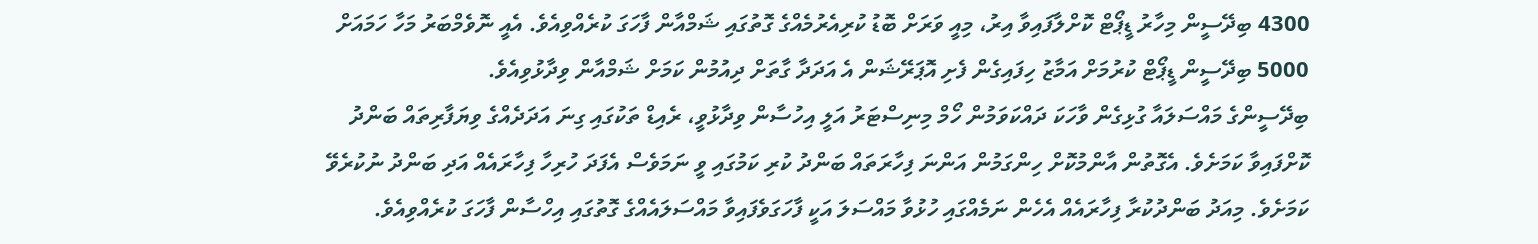4300 ބިދޭސީން މިހާރު ޑީޕޯޓް ކޮށްލާފައިވާ އިރު، މިއީ ވަރަށް ބޮޑު ކުރިއެރުމެއްގެ ގޮތުގައި ޝަމްއާން ފާހަގަ ކުރެއްވިއެވެ. އެއީ ނޮވެމްބަރު މަހާ ހަމައަށް 5000 ބިދޭސީން ޑީޕޯޓް ކުރުމަށް އަމާޒު ހިފައިގެން ފެށި އޮޕަރޭޝަން އެ އަދަދާ ގާތަށް ދިއުމުން ކަމަށް ޝަމްއާން ވިދާޅުވިއެވެ.
ބިދޭސީންގެ މައްސަލައާ ގުޅިގެން ވާހަކަ ދައްކަވަމުން ހޯމް މިނިސްޓަރު އަލީ އިހުސާން ވިދާޅުވީ، ރެއިޑް ތަކުގައި ގިނަ އަދަދެއްގެ ވިޔަފާރިތައް ބަންދު ކޮށްފައިވާ ކަމަށެވެ. އެގޮތުން އާންމުކޮށް ހިންގަމުން އަންނަ ފިހާރަތައް ބަންދު ކުރި ކަމުގައި ވީ ނަމަވެސް އެފަދަ ހުރިހާ ފިހާރައެއް އަދި ބަންދު ނުކުރެވޭ ކަމަށެވެ. މިއަދު ބަންދުކުރާ ފިހާރައެއް އެހެން ނަމެއްގައި ހުޅުވާ މައްސަލަ އަކީ ފާހަގަވެފައިވާ މައްސަލައެއްގެ ގޮތުގައި އިހްސާން ފާހަގަ ކުރެއްވިއެވެ.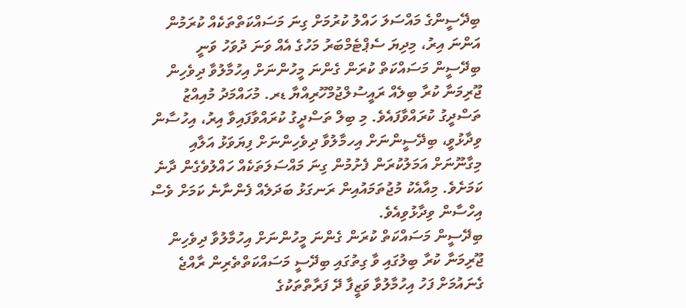ބިދޭސީންގެ މައްސަލަ ހައްލު ކުރުމަށް ގިނަ މަސައްކަތްތަކެއް ކުރަމުން އަންނަ އިރު، މިދިޔަ ސެޕްޓެމްބަރު މަހުގެ އެއް ވަނަ ދުވަހު ވަނީ ބިދޭސީން މަސައްކަތް ކުރަން ގެންނަ މީހުންނަށް އިހުމާލުވާ ދިވެހިން ޖޫރިމަނާ ކުރާ ބިލެއް ރައީސުލްޖުމްހޫރިއްޔާ ޑރ. މުހައްމަދު މުއިއްޒު ތަސްދީގު ކުރައްވާފައެވެ. މި ބިލް ތަސްދީގު ކުރައްވާފައިވާ އިރު، އިހުސާން ވިދާޅުވީ، ބިދޭސީންނަށް އިހމާލުވާ ދިވެހިންނަށް ފިޔަވަޅު އަލާއި މިގާނޫނަށް އަމަލުކުރަން ފެށުމުން ގިނަ މައްސަލަތަކެއް ހައްލުވެގެން ދާނެ ކަމަށެވެ. މިއާއެކު މުޖުތަމައުއިން ރަނގަޅު ބަދަލެއް ފެންނާނެ ކަމަށް ވެސް އިހްސާން ވިދާޅުވިއެވެ.
ބިދޭސީން މަސައްކަތް ކުރަން ގެންނަ މީހުންނަށް އިހުމާލުވާ ދިވެހިން ޖޫރިމަނާ ކުރާ ބިލުގައި ވާ ގިތުގައި ބިދޭސީ މަސައްކަތްތެރިން ރާއްޖެ ގެނައުމަށް ފަހު އިހުމާލުވާ ވަޒީފާ ދޭ ފަރާތްތަކުގެ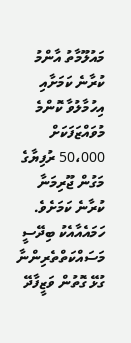މައުލޫމާތު އާންމު ކުރާނެ ކަމަށާއި އިހުމާލުވާ ކޮންމެ މުވައްޒަފަކަށް 50،000 ރުފިޔާގެ މަގުން ޖޫރިމަނާ ކުރާނެ ކަމަށެވެ.
ހަމައެއާއެކު ބިދޭސީ މަސައްކަތްތެރިންނާ ގުޅޭ ގޮތުން ވަޒީފާދޭ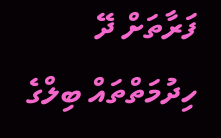ފަރާތަށް ދޭ ހިދުމަތްތައް ބިލްގެ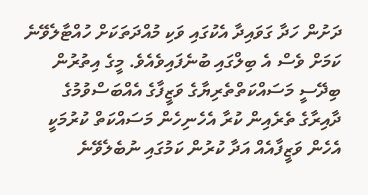ދަށުން ހަދާ ގަވައިދާ އެކުގައި ވަކި މުއްދަތަކަށް ހުއްޓާލެވޭނެ ކަމަށް ވެސް އެ ބިލްގައި ބުނެފައިވެއެވެ. މީގެ އިތުރުން ބިދޭސީ މަސައްކަތްތެރިޔާގެ ވަޒީފާގެ އެއްބަސްވުމުގެ ދާއިރާގެ ތެރެއިން ކުރާ އެހެނިހެން މަސައްކަތް ކުރުމަކީ އެހެން ވަޒީފާއެއް އަދާ ކުރުން ކަމުގައި ނުބެލެވޭނެ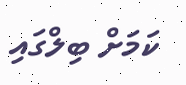ކަމަށް ބިލްގައި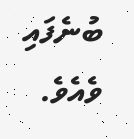ބުނެފައި ވެއެވެ.